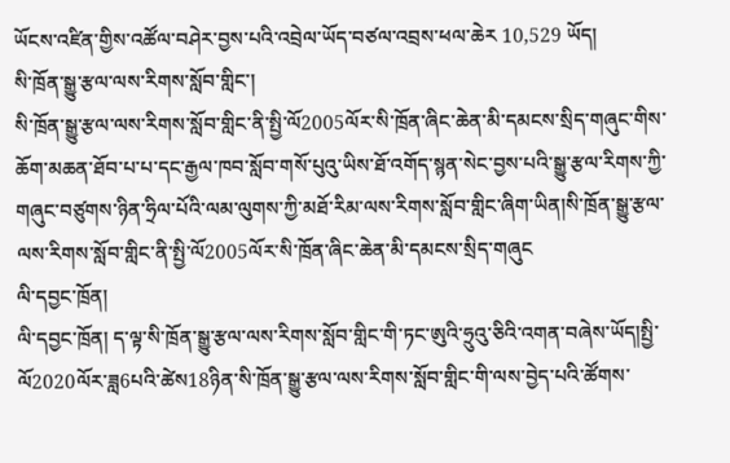ཡོངས་འཛིན་གྱིས་འཚོལ་བཤེར་བྱས་པའི་འབྲེལ་ཡོད་བཙལ་འབྲས་ཕལ་ཆེར 10,529 ཡོད།
སི་ཁྲོན་སྒྱུ་རྩལ་ལས་རིགས་སློབ་གླིང་།
སི་ཁྲོན་སྒྱུ་རྩལ་ལས་རིགས་སློབ་གླིང་ནི་སྤྱི་ལོ2005ལོར་སི་ཁྲོན་ཞིང་ཆེན་མི་དམངས་སྲིད་གཞུང་གིས་ཆོག་མཆན་ཐོབ་པ་པ་དང་རྒྱལ་ཁབ་སློབ་གསོ་པུའུ་ཡིས་ཐོ་འགོད་སྙན་སེང་བྱས་པའི་སྒྱུ་རྩལ་རིགས་ཀྱི་གཞུང་བཙུགས་ཉིན་ཧྲིལ་པོའི་ལམ་ལུགས་ཀྱི་མཐོ་རིམ་ལས་རིགས་སློབ་གླིང་ཞིག་ཡིན།སི་ཁྲོན་སྒྱུ་རྩལ་ལས་རིགས་སློབ་གླིང་ནི་སྤྱི་ལོ2005ལོར་སི་ཁྲོན་ཞིང་ཆེན་མི་དམངས་སྲིད་གཞུང
ལི་དབྱང་ཁྲོན།
ལི་དབྱང་ཁྲོན། ད་ལྟ་སི་ཁྲོན་སྒྱུ་རྩལ་ལས་རིགས་སློབ་གླིང་གི་ཏང་ཨུའི་ཧྲུའུ་ཅིའི་འགན་བཞེས་ཡོད།སྤྱི་ལོ2020ལོར་ཟླ6པའི་ཚེས18ཉིན་སི་ཁྲོན་སྒྱུ་རྩལ་ལས་རིགས་སློབ་གླིང་གི་ལས་བྱེད་པའི་ཚོགས་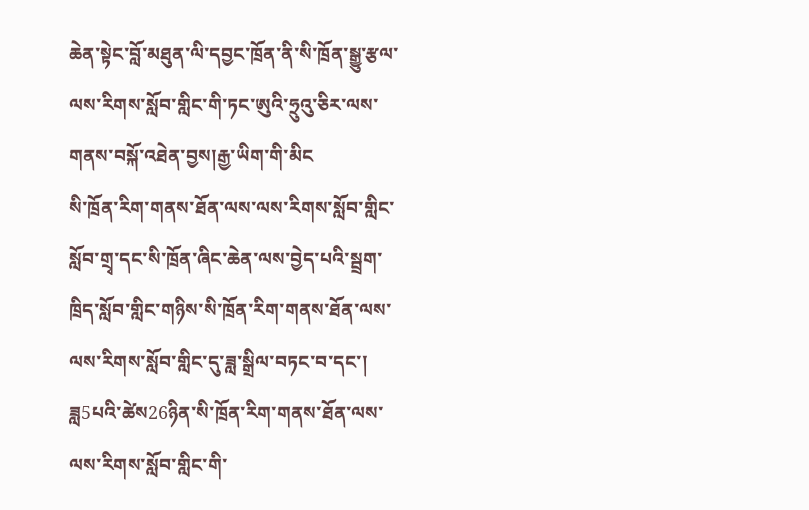ཆེན་སྟེང་བློ་མཐུན་ལི་དབྱང་ཁྲོན་ནི་སི་ཁྲོན་སྒྱུ་རྩལ་ལས་རིགས་སློབ་གླིང་གི་ཏང་ཨུའི་ཧྲུའུ་ཅིར་ལས་གནས་བསྐོ་འཐེན་བྱས།རྒྱ་ཡིག་གི་མིང
སི་ཁྲོན་རིག་གནས་ཐོན་ལས་ལས་རིགས་སློབ་གླིང་
སློབ་གྲྭ་དང་སི་ཁྲོན་ཞིང་ཆེན་ལས་བྱེད་པའི་སྦྲག་ཁྲིད་སློབ་གླིང་གཉིས་སི་ཁྲོན་རིག་གནས་ཐོན་ལས་ལས་རིགས་སློབ་གླིང་དུ་ཟླ་སྒྲིལ་བཏང་བ་དང་། ཟླ5པའི་ཚེས26ཉིན་སི་ཁྲོན་རིག་གནས་ཐོན་ལས་ལས་རིགས་སློབ་གླིང་གི་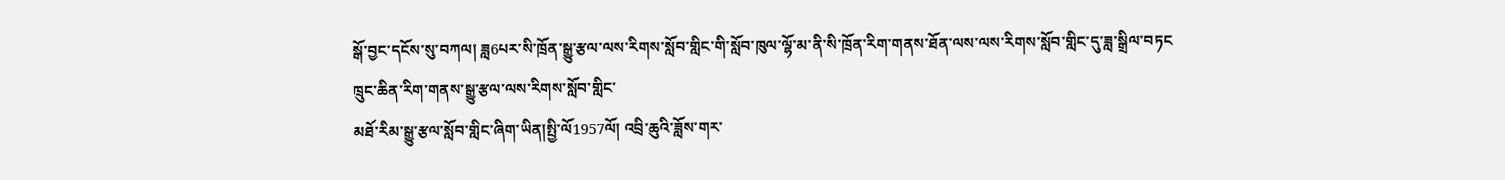སྒོ་བྱང་དངོས་སུ་བཀལ། ཟླ6པར་སི་ཁྲོན་སྒྱུ་རྩལ་ལས་རིགས་སློབ་གླིང་གི་སློབ་ཁུལ་ལྷོ་མ་ནི་སི་ཁྲོན་རིག་གནས་ཐོན་ལས་ལས་རིགས་སློབ་གླིང་དུ་ཟླ་སྒྲིལ་བཏང
ཁྲུང་ཆིན་རིག་གནས་སྒྱུ་རྩལ་ལས་རིགས་སློབ་གླིང་
མཐོ་རིམ་སྒྱུ་རྩལ་སློབ་གླིང་ཞིག་ཡིན།སྤྱི་ལོ1957ལོ། འབྲི་ཆུའི་ཟློས་གར་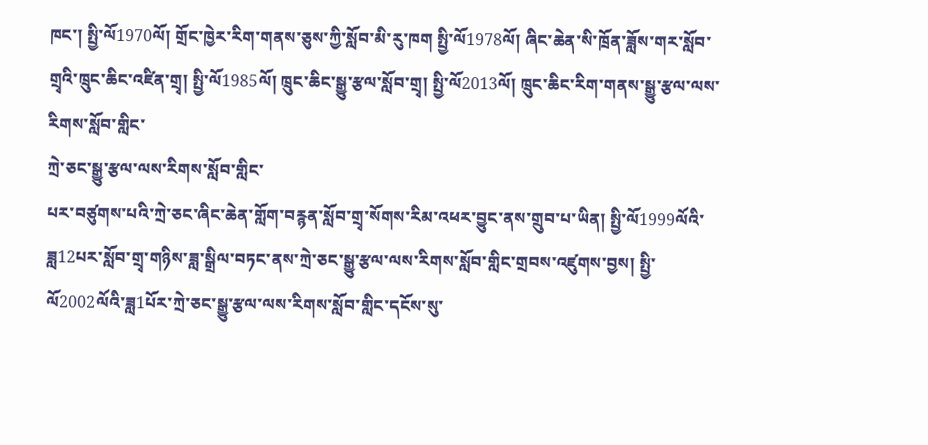ཁང་། སྤྱི་ལོ1970ལོ། གྲོང་ཁྱེར་རིག་གནས་ཅུས་ཀྱི་སློབ་མི་རུ་ཁག སྤྱི་ལོ1978ལོ། ཞིང་ཆེན་སི་ཁྲོན་ཟློས་གར་སློབ་གྲྭའི་ཁྲུང་ཆིང་འཛིན་གྲྭ། སྤྱི་ལོ1985ལོ། ཁྲུང་ཆིང་སྒྱུ་རྩལ་སློབ་གྲྭ། སྤྱི་ལོ2013ལོ། ཁྲུང་ཆིང་རིག་གནས་སྒྱུ་རྩལ་ལས་རིགས་སློབ་གླིང་
ཀྲེ་ཅང་སྒྱུ་རྩལ་ལས་རིགས་སློབ་གླིང་
པར་བཙུགས་པའི་ཀྲེ་ཅང་ཞིང་ཆེན་གློག་བརྙན་སློབ་གྲྭ་སོགས་རིམ་འཕར་བྱུང་ནས་གྲུབ་པ་ཡིན། སྤྱི་ལོ1999ལོའི་ཟླ12པར་སློབ་གྲྭ་གཉིས་ཟླ་སྒྲིལ་བཏང་ནས་ཀྲེ་ཅང་སྒྱུ་རྩལ་ལས་རིགས་སློབ་གླིང་གྲབས་འཛུགས་བྱས། སྤྱི་ལོ2002ལོའི་ཟླ1པོར་ཀྲེ་ཅང་སྒྱུ་རྩལ་ལས་རིགས་སློབ་གླིང་དངོས་སུ་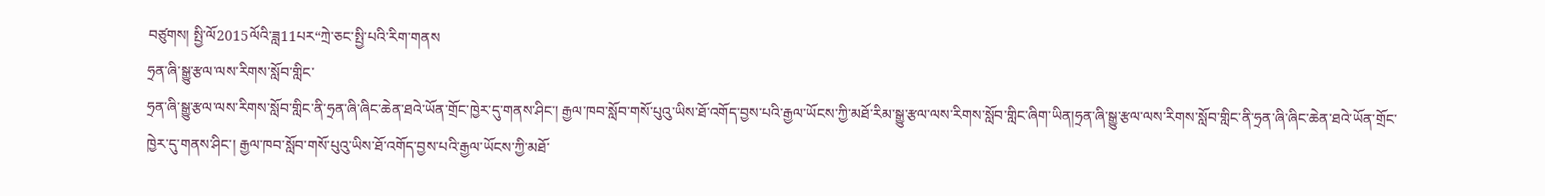བཙུགས། སྤྱི་ལོ2015ལོའི་ཟླ11པར“ཀྲེ་ཅང་སྤྱི་པའི་རིག་གནས
ཧྲན་ཞི་སྒྱུ་རྩལ་ལས་རིགས་སློབ་གླིང་
ཧྲན་ཞི་སྒྱུ་རྩལ་ལས་རིགས་སློབ་གླིང་ནི་ཧྲན་ཞི་ཞིང་ཆེན་ཐའེ་ཡོན་གྲོང་ཁྱེར་དུ་གནས་ཤིང་། རྒྱལ་ཁབ་སློབ་གསོ་པུའུ་ཡིས་ཐོ་འགོད་བྱས་པའི་རྒྱལ་ཡོངས་ཀྱི་མཐོ་རིམ་སྒྱུ་རྩལ་ལས་རིགས་སློབ་གླིང་ཞིག་ཡིན།ཧྲན་ཞི་སྒྱུ་རྩལ་ལས་རིགས་སློབ་གླིང་ནི་ཧྲན་ཞི་ཞིང་ཆེན་ཐའེ་ཡོན་གྲོང་ཁྱེར་དུ་གནས་ཤིང་། རྒྱལ་ཁབ་སློབ་གསོ་པུའུ་ཡིས་ཐོ་འགོད་བྱས་པའི་རྒྱལ་ཡོངས་ཀྱི་མཐོ་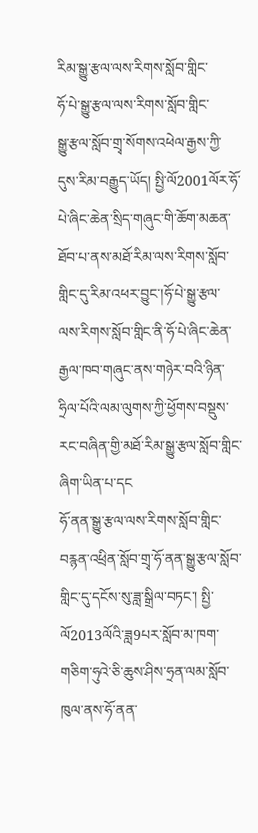རིམ་སྒྱུ་རྩལ་ལས་རིགས་སློབ་གླིང་
ཧོ་པེ་སྒྱུ་རྩལ་ལས་རིགས་སློབ་གླིང་
སྒྱུ་རྩལ་སློབ་གྲྭ་སོགས་འཕེལ་རྒྱས་ཀྱི་དུས་རིམ་བརྒྱུད་ཡོད། སྤྱི་ལོ2001ལོར་ཧོ་པེ་ཞིང་ཆེན་སྲིད་གཞུང་གི་ཆོག་མཆན་ཐོབ་པ་ནས་མཐོ་རིམ་ལས་རིགས་སློབ་གླིང་དུ་རིམ་འཕར་བྱུང་།ཧོ་པེ་སྒྱུ་རྩལ་ལས་རིགས་སློབ་གླིང་ནི་ཧོ་པེ་ཞིང་ཆེན་རྒྱལ་ཁབ་གཞུང་ནས་གཉེར་བའི་ཉིན་ཧྲིལ་པོའི་ལམ་ལུགས་ཀྱི་ཕྱོགས་བསྡུས་རང་བཞིན་གྱི་མཐོ་རིམ་སྒྱུ་རྩལ་སློབ་གླིང་ཞིག་ཡིན་པ་དང
ཧོ་ནན་སྒྱུ་རྩལ་ལས་རིགས་སློབ་གླིང་
བརྙན་འཕྲིན་སློབ་གྲྭ་ཧོ་ནན་སྒྱུ་རྩལ་སློབ་གླིང་དུ་དངོས་སུ་ཟླ་སྒྲིལ་བཏང་། སྤྱི་ལོ2013ལོའི་ཟླ9པར་སློབ་མ་ཁག་གཅིག་ཧུའེ་ཅི་ཆུས་ཤིས་ཧྲན་ལམ་སློབ་ཁུལ་ནས་ཧོ་ནན་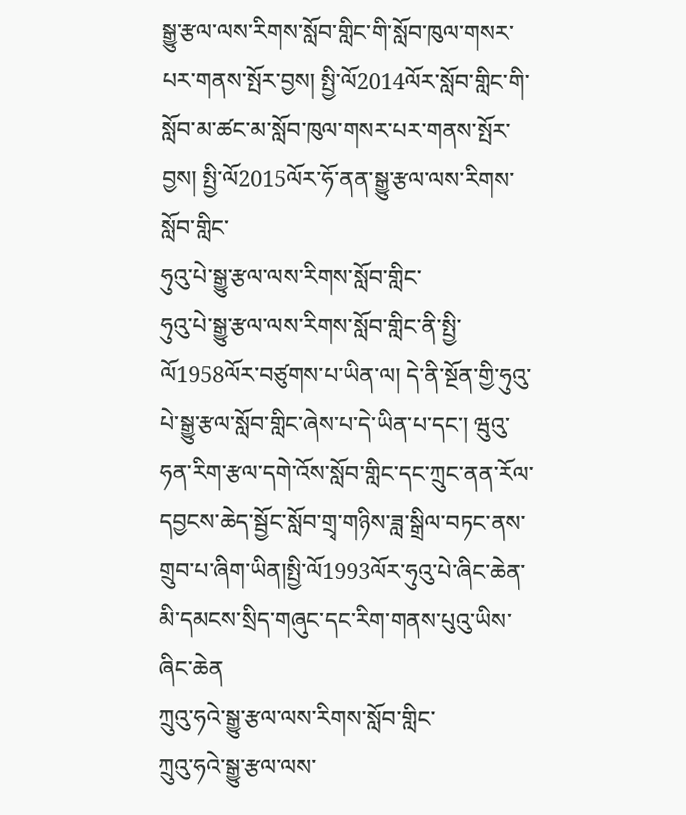སྒྱུ་རྩལ་ལས་རིགས་སློབ་གླིང་གི་སློབ་ཁུལ་གསར་པར་གནས་སྤོར་བྱས། སྤྱི་ལོ2014ལོར་སློབ་གླིང་གི་སློབ་མ་ཚང་མ་སློབ་ཁུལ་གསར་པར་གནས་སྤོར་བྱས། སྤྱི་ལོ2015ལོར་ཧོ་ནན་སྒྱུ་རྩལ་ལས་རིགས་སློབ་གླིང་
ཧུའུ་པེ་སྒྱུ་རྩལ་ལས་རིགས་སློབ་གླིང་
ཧུའུ་པེ་སྒྱུ་རྩལ་ལས་རིགས་སློབ་གླིང་ནི་སྤྱི་ལོ1958ལོར་བཙུགས་པ་ཡིན་ལ། དེ་ནི་སྔོན་གྱི་ཧུའུ་པེ་སྒྱུ་རྩལ་སློབ་གླིང་ཞེས་པ་དེ་ཡིན་པ་དང་། ཝུའུ་ཧན་རིག་རྩལ་དགེ་འོས་སློབ་གླིང་དང་ཀྲུང་ནན་རོལ་དབྱངས་ཆེད་སྦྱོང་སློབ་གྲྭ་གཉིས་ཟླ་སྒྲིལ་བཏང་ནས་གྲུབ་པ་ཞིག་ཡིན།སྤྱི་ལོ1993ལོར་ཧུའུ་པེ་ཞིང་ཆེན་མི་དམངས་སྲིད་གཞུང་དང་རིག་གནས་པུའུ་ཡིས་ཞིང་ཆེན
ཀྲུའུ་ཧའེ་སྒྱུ་རྩལ་ལས་རིགས་སློབ་གླིང་
ཀྲུའུ་ཧའེ་སྒྱུ་རྩལ་ལས་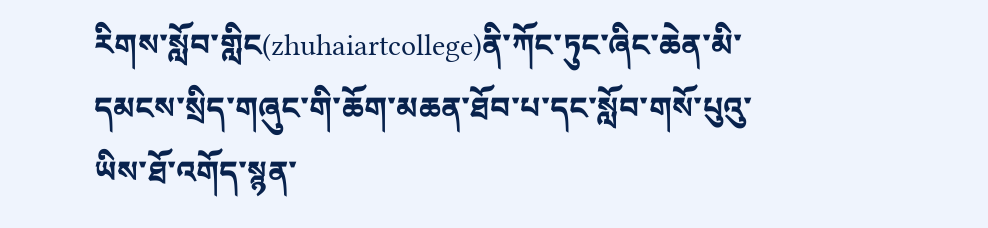རིགས་སློབ་གླིང(zhuhaiartcollege)ནི་ཀོང་ཏུང་ཞིང་ཆེན་མི་དམངས་སྲིད་གཞུང་གི་ཆོག་མཆན་ཐོབ་པ་དང་སློབ་གསོ་པུའུ་ཡིས་ཐོ་འགོད་སྙན་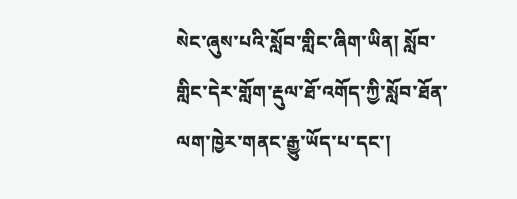སེང་ཞུས་པའི་སློབ་གླིང་ཞིག་ཡིན། སློབ་གླིང་དེར་གློག་རྡུལ་ཐོ་འགོད་ཀྱི་སློབ་ཐོན་ལག་ཁྱེར་གནང་རྒྱུ་ཡོད་པ་དང་།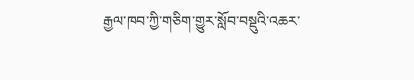རྒྱལ་ཁབ་ཀྱི་གཅིག་གྱུར་སློབ་བསྡུའི་འཆར་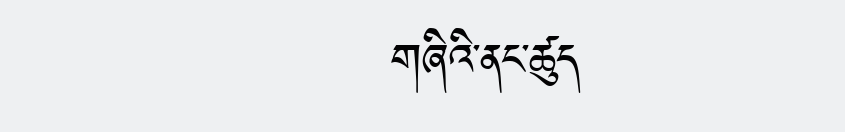གཞིའི་ནང་ཚུད